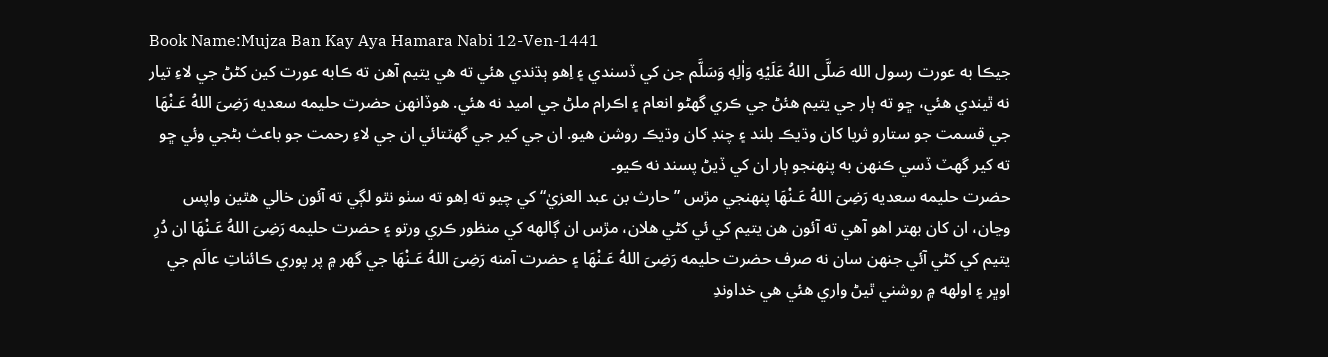Book Name:Mujza Ban Kay Aya Hamara Nabi 12-Ven-1441
جيڪا به عورت رسول الله صَلَّى اللهُ عَلَيْهِ وَاٰلِهٖ وَسَلَّم جن کي ڏسندي ۽ اِهو ٻڌندي هئي ته هي يتيم آهن ته ڪابه عورت کين کڻڻ جي لاءِ تيار نه ٿيندي هئي، ڇو ته ٻار جي يتيم هئڻ جي ڪري گهڻو انعام ۽ اڪرام ملڻ جي اميد نه هئي. هوڏانهن حضرت حليمه سعديه رَضِىَ اللهُ عَـنْهَا جي قسمت جو ستارو ثريا کان وڌيڪ بلند ۽ چنڊ کان وڌيڪ روشن هيو. ان جي کير جي گهٽتائي ان جي لاءِ رحمت جو باعث بڻجي وئي ڇو ته کير گهٽ ڏسي ڪنهن به پنهنجو ٻار ان کي ڏيڻ پسند نه ڪيو۔
حضرت حليمه سعديه رَضِىَ اللهُ عَـنْهَا پنهنجي مڙس ”حارث بن عبد العزيٰ“ کي چيو ته اِهو ته سٺو نٿو لڳي ته آئون خالي هٿين واپس وڃان، ان کان بهتر اهو آهي ته آئون هن يتيم کي ئي کڻي هلان، مڙس ان ڳالهه کي منظور ڪري ورتو ۽ حضرت حليمه رَضِىَ اللهُ عَـنْهَا ان دُرِ يتيم کي کڻي آئي جنهن سان نه صرف حضرت حليمه رَضِىَ اللهُ عَـنْهَا ۽ حضرت آمنه رَضِىَ اللهُ عَـنْهَا جي گهر ۾ پر پوري ڪائناتِ عالَم جي اوڀر ۽ اولهه ۾ روشني ٿيڻ واري هئي هي خداوندِ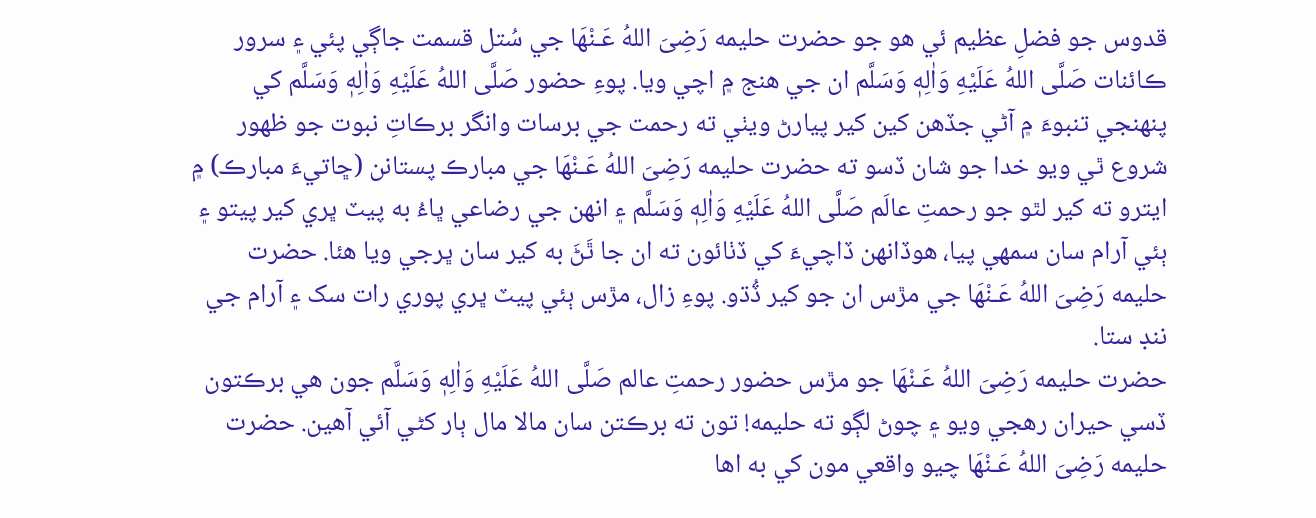قدوس جو فضلِ عظيم ئي هو جو حضرت حليمه رَضِىَ اللهُ عَـنْهَا جي سُتل قسمت جاڳي پئي ۽ سرور ڪائنات صَلَّى اللهُ عَلَيْهِ وَاٰلِهٖ وَسَلَّم ان جي هنج ۾ اچي ويا. پوءِ حضور صَلَّى اللهُ عَلَيْهِ وَاٰلِهٖ وَسَلَّم کي پنهنجي تنبوءَ ۾ آڻي جڏهن کين کير پيارڻ ويٺي ته رحمت جي برسات وانگر برڪاتِ نبوت جو ظهور شروع ٿي ويو خدا جو شان ڏسو ته حضرت حليمه رَضِىَ اللهُ عَـنْهَا جي مبارڪ پستانن (ڇاتيءَ مبارڪ) ۾ ايترو ته کير لٿو جو رحمتِ عالَم صَلَّى اللهُ عَلَيْهِ وَاٰلِهٖ وَسَلَّم ۽ انهن جي رضاعي ڀاءُ به پيٽ ڀري کير پيتو ۽ ٻئي آرام سان سمهي پيا، هوڏانهن ڏاچيءَ کي ڏٺائون ته ان جا ٿَڻَ به کير سان ڀرجي ويا هئا. حضرت حليمه رَضِىَ اللهُ عَـنْهَا جي مڙس ان جو کير ڏُڌو. پوءِ زال، مڙس ٻئي پيٽ ڀري پوري رات سک ۽ آرام جي ننڊ ستا.
حضرت حليمه رَضِىَ اللهُ عَـنْهَا جو مڙس حضور رحمتِ عالم صَلَّى اللهُ عَلَيْهِ وَاٰلِهٖ وَسَلَّم جون هي برڪتون ڏسي حيران رهجي ويو ۽ چوڻ لڳو ته حليمه! تون ته برڪتن سان مالا مال ٻار کڻي آئي آهين. حضرت حليمه رَضِىَ اللهُ عَـنْهَا چيو واقعي مون کي به اها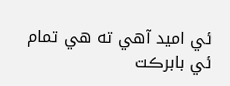ئي اميد آهي ته هي تمام ئي بابرڪت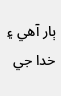ٻار آهي ۽ خدا جي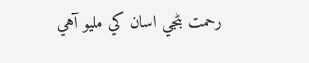رحمت بڻجي اسان کي مليو آهي